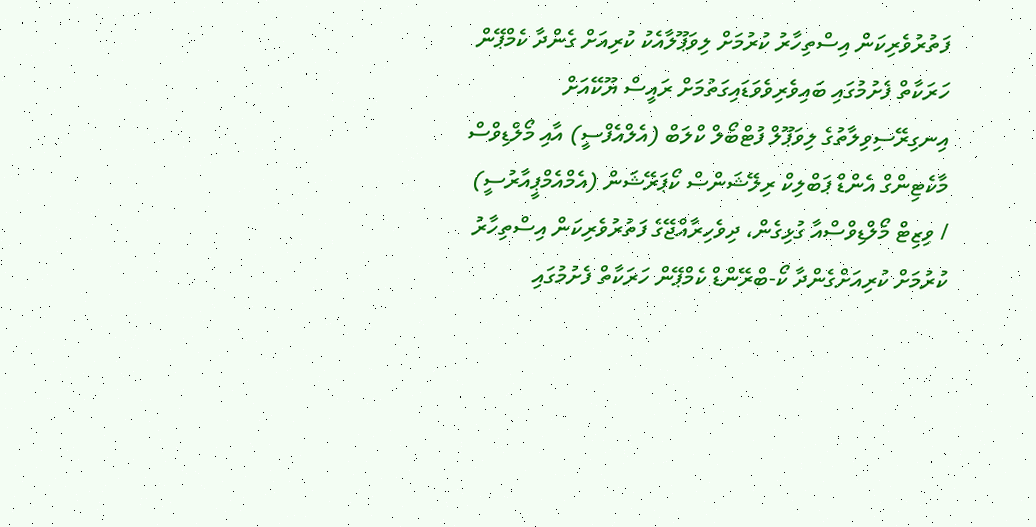ފަތުރުވެރިކަން އިސްތިހާރު ކުރުމަށް ލިވަޕޫލާއެކު ކުރިއަށް ގެންދާ ކެމްޕޭން ހަރަކާތް ފެށުމުގައި ބައިވެރިވެވަޑައިގަތުމަށް ރައީސް ޔޫކޭއަށް
އިނގިރޭސިވިލާތުގެ ލިވަޕޫލް ފުޓްބޯލް ކްލަބް (އެލްއެފްސީ) އާއި މޯލްޑިވްސް މާކެޓިންގް އެންޑް ޕަބްލިކް ރިލޭޝަންސް ކޯޕަރޭޝަން (އެމްއެމްޕީއާރުސީ) / ވިޒިޓް މޯލްޑިވްސްއާ ގުޅިގެން، ދިވެހިރާއްޖޭގެ ފަތުރުވެރިކަން އިސްތިހާރު ކުރުމަށް ކުރިއަށްގެންދާ ކޯ-ބްރޭންޑް ކެމްޕޭން ހަރަކާތް ފެށުމުގައި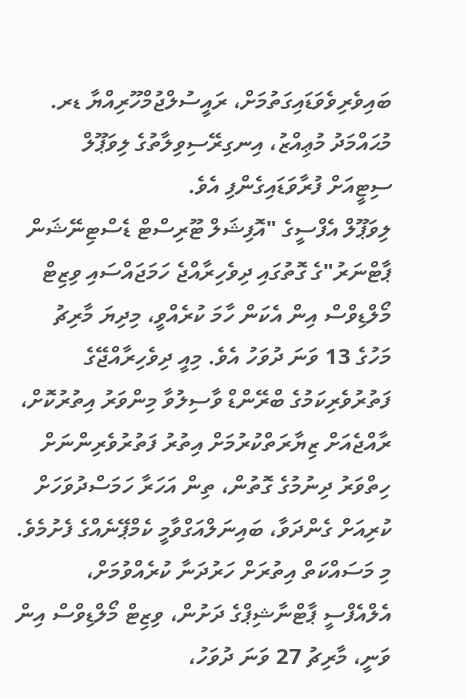ބައިވެރިވެވަޑައިގަތުމަށް، ރައީސުލްޖުމްހޫރިއްޔާ ޑރ. މުޙައްމަދު މުޢިއްޒު، އިނގިރޭސިވިލާތުގެ ލިވަޕޫލް ސިޓީއަށް ފުރާވަޑައިގެންފި އެވެ.
ލިވަޕޫލް އެފްސީގެ "އޮފިޝަލް ޓޫރިސްޓް ޑެސްޓިނޭޝަން ޕާޓްނަރު"ގެ ގޮތުގައި ދިވެހިރާއްޖެ ހަމަޖައްސައި ވިޒިޓް މޯލްޑިވްސް އިން އެކަން ހާމަ ކުރެއްވީ، މިދިޔަ މާރިޗު މަހުގެ 13 ވަނަ ދުވަހު އެވެ. މިއީ ދިވެހިރާއްޖޭގެ ފަތުރުވެރިކަމުގެ ބްރޭންޑް ވާސިލުވާ މިންވަރު އިތުރުކޮށް، ރާއްޖެއަށް ޒިޔާރަތްކުރުމަށް އިތުރު ފަތުރުވެރިންނަށް ހިތްވަރު ދިނުމުގެ ގޮތުން، ތިން އަހަރާ ހަމަސްދުވަހަށް ކުރިއަށް ގެންދަވާ، ބައިނަލްއަގްވާމީ ކެމްޕޭނެއްގެ ފެށުމެވެ.
މި މަސައްކަތް އިތުރަށް ހަރުދަނާ ކުރެއްވުމަށް، އެލްއެފްސީ ޕާޓްނާޝިޕްގެ ދަށުން، ވިޒިޓް މޯލްޑިވްސް އިން ވަނީ، މާރިޗު 27 ވަނަ ދުވަހު،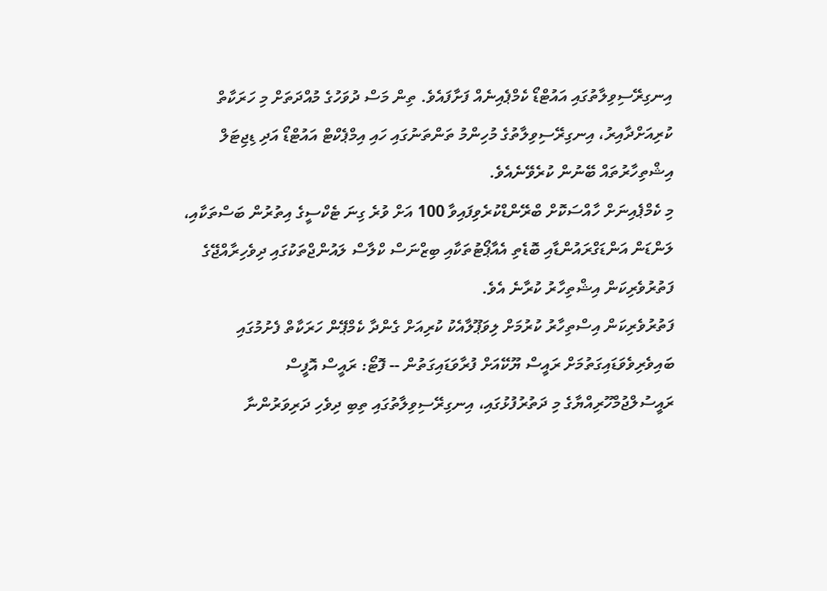އިނގިރޭސިވިލާތުގައި އައުޓްޑޯ ކެމްޕެއިނެއް ފަށާފައެވެ. ތިން މަސް ދުވަހުގެ މުއްދަތަށް މި ހަރަކާތް ކުރިއަށްދާއިރު، އިނގިރޭސިވިލާތުގެ މުހިންމު ތަންތަނުގައި ހައި އިމްޕެކްޓް އައުޓްޑޯ އަދި ޑިޖިޓަލް އިޝްތިހާރުތައް ބޭނުން ކުރެވޭނެއެވެ.
މި ކެމްޕެއިނަށް ހާއްސަކޮށް ބްރޭންޑްކުރެވިފައިވާ 100 އަށް ވުރެ ގިނަ ޓެކްސީގެ އިތުރުން ބަސްތަކާއި، ލަންޑަން އަންޑަގްރައުންޑާއި ބޮޑެތި އެއާޕޯޓުތަކާއި ބިޒްނަސް ކްލާސް ލައުންޖްތަކުގައި ދިވެހިރާއްޖޭގެ ފަތުރުވެރިކަން އިޝްތިހާރު ކުރާނެ އެވެ.
ފަތުރުވެރިކަން އިސްތިހާރު ކުރުމަށް ލިވަޕޫލާއެކު ކުރިއަށް ގެންދާ ކެމްޕޭން ހަރަކާތް ފެށުމުގައި ބައިވެރިވެވަޑައިގަތުމަށް ރައީސް ޔޫކޭއަށް ފުރާވަޑައިގަތުން -- ފޮޓޯ: ރައީސް އޮފީސް
ރައީސުލްޖުމްހޫރިއްޔާގެ މި ދަތުރުފުޅުގައި، އިނގިރޭސިވިލާތުގައި ތިބި ދިވެހި ދަރިވަރުންނާ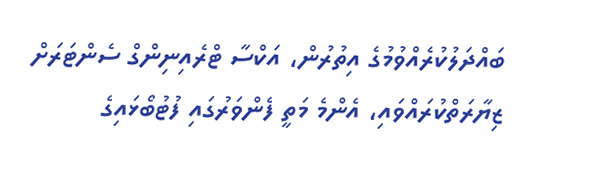ބައްދަލުކުރެއްވުމުގެ އިތުރުން، އަކްސާ ޓްރެއިނިންގް ސެންޓަރަށް ޒިޔާރަތްކުރައްވައި، އެންމެ މަތީ ފެންވަރުގައި ފުޓުބޯޅައިގެ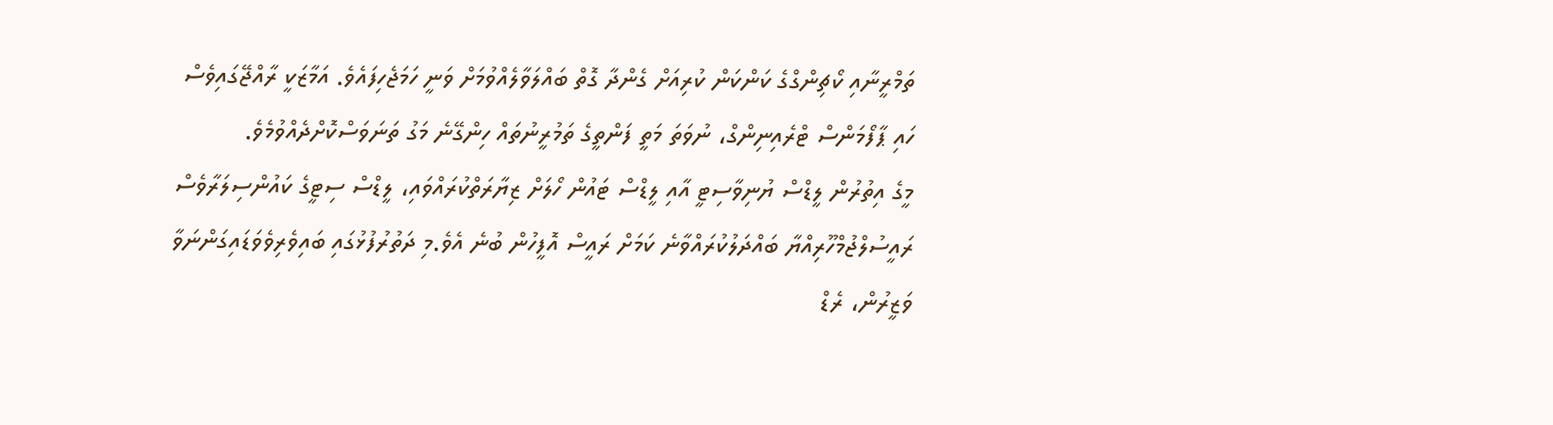ތަމްރީނާއި ކޯޗިންގްގެ ކަންކަން ކުރިއަށް ގެންދާ ގޮތް ބައްލަވާލެއްވުމަށް ވަނީ ހަމަޖެހިފައެވެ. އަމާޒަކީ ރާއްޖޭގައިވެސް ހައި ޕާފޯމަންސް ޓްރެއިނިންގް، ނުވަތަ މަތީ ފަންތީގެ ތަމުރީނުތައް ހިންގޭނެ މަގު ތަނަވަސްކޮށްދެއްވުމެވެ.
މީގެ އިތުރުން ލީޑްސް ޔުނިވާސިޓީ އާއި ލީޑްސް ޓައުން ހޯލަށް ޒިޔާރަތްކުރައްވައި، ލީޑްސް ސިޓީގެ ކައުންސިލަރާވެސް ރައީސުލްޖުމްހޫރިއްޔާ ބައްދަލުކުރައްވާނެ ކަމަށް ރައީސް އޮފީހުން ބުނެ އެވެ.މި ދަތުރުފުޅުގައި ބައިވެރިވެވަޑައިގަންނަވާ ވަޒީރުން، ރެޑް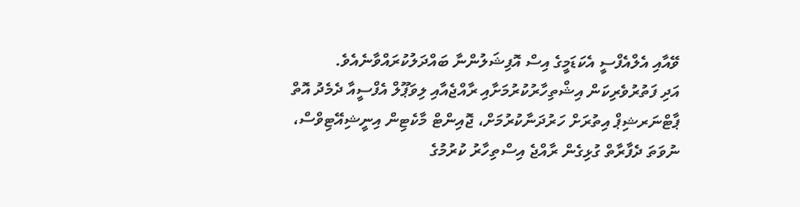ވޭއާއި އެލްއެފްސީ އެކަޑަމީގެ އިސް އޮފިޝަލުންނާ ބައްދަލުކުރައްވާނެއެވެ.
އަދި ފަތުރުވެރިކަން އިޝްތިހާރުކުރުމަށާއި ރާއްޖެއާއި ލިވަޕޫލް އެފްސީއާ ދެމެދު އޮތް ޕާޓްނަރޝިޕް އިތުރަށް ހަރުދަނާކުރުމަށް، ޖޮއިންޓް މާކެޓިން އިނީޝިއޭޓިވްސް، ނުވަތަ ދެފާރާތް ގުޅިގެން ރާއްޖެ އިސްތިހާރު ކުރުމުގެ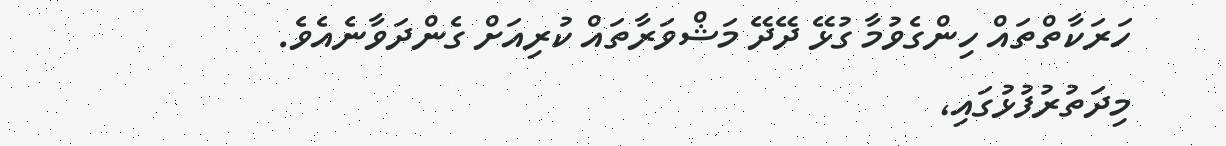ހަރަކާތްތައް ހިންގެވުމާ ގުޅޭ ދޭދޭ މަޝްވަރާތައް ކުރިއަށް ގެންދަވާނެއެވެ.
މިދަތުރުފުޅުގައި،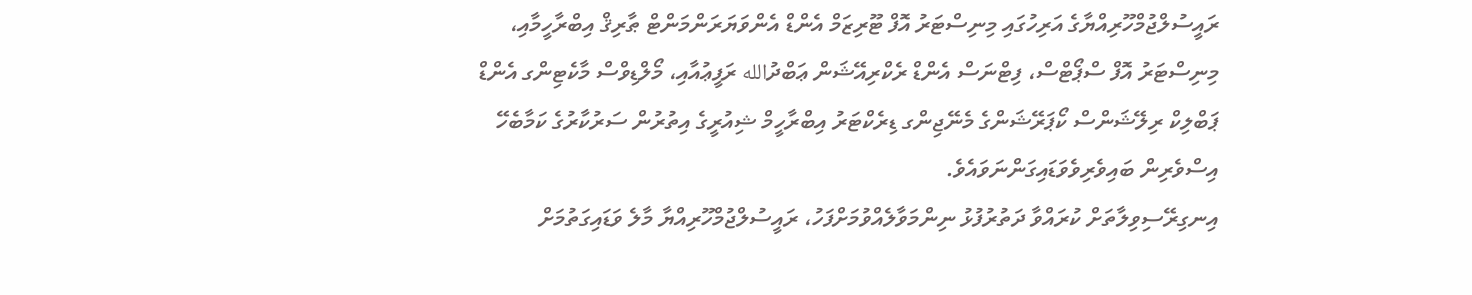ރައީސުލްޖުމްހޫރިއްޔާގެ އަރިހުގައި މިނިސްޓަރު އޮފް ޓޫރިޒަމް އެންޑް އެންވަޔަރަންމަންޓް ޠާރިޤް އިބްރާހީމާއި، މިނިސްޓަރު އޮފް ސްޕޯޓްސް، ފިޓްނަސް އެންޑް ރެކްރިއޭޝަން ޢަބްދުالله ރަފީޢުއާއި، މޯލްޑިވްސް މާކެޓިންގ އެންޑް ޕަބްލިކް ރިލޭޝަންސް ކޯޕަރޭޝަންގެ މެނޭޖިންގ ޑިރެކްޓަރު އިބްރާހީމް ޝިއުރީގެ އިތުރުން ސަރުކާރުގެ ކަމާބެހޭ އިސްވެރިން ބައިވެރިވެވަޑައިގަންނަވައެވެ.
އިނގިރޭސިވިލާތަށް ކުރައްވާ ދަތުރުފުޅު ނިންމަވާލެއްވުމަށްފަހު، ރައީސުލްޖުމްހޫރިއްޔާ މާލެ ވަޑައިގަތުމަށް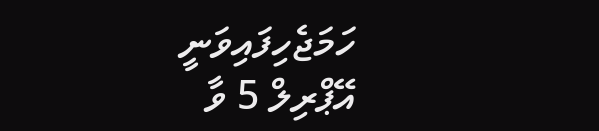ހަމަޖެހިފައިވަނީ އޭޕްރިލް 5 ވާ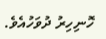ހޮނިހިރު ދުވަހުއެވެ.